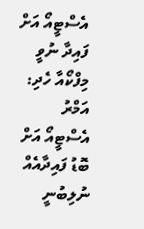އެސްޓީއޯ އަށް ފައިދާ ނުވީ މިފްކޯއާ ހެދި: އަމްރު
އެސްޓީއޯ އަށް ބޮޑު ފައިދާއެއް ނުލިބުނީ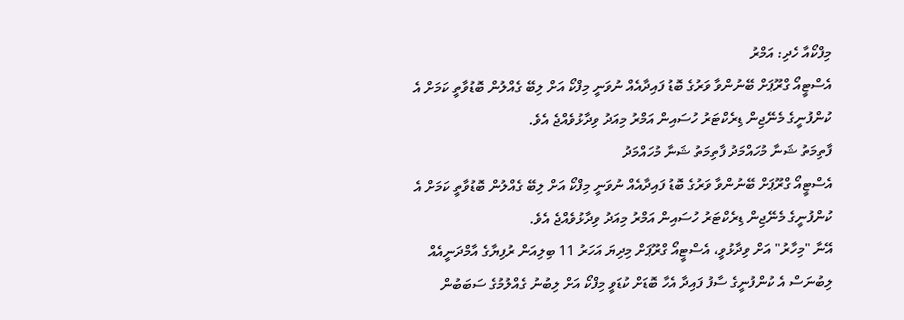މިފްކޯއާ ހެދި: އަމްރު
އެސްޓީއޯ ގްރޫޕަށް ބޭނުންވާ ވަރުގެ ބޮޑު ފައިދާއެއް ނުވަނީ މިފްކޯ އަށް ލިބޭ ގެއްލުން ބޮޑުވާތީ ކަމަށް އެ ކުންފުނީގެ މެނޭޖިން ޑިރެކްޓަރު ހުސައިން އަމްރު މިއަދު ވިދާޅުވެއްޖެ އެވެ.
ފާތިމަތު ޝަނާ މުހައްމަދު ފާތިމަތު ޝަނާ މުހައްމަދު
އެސްޓީއޯ ގްރޫޕަށް ބޭނުންވާ ވަރުގެ ބޮޑު ފައިދާއެއް ނުވަނީ މިފްކޯ އަށް ލިބޭ ގެއްލުން ބޮޑުވާތީ ކަމަށް އެ ކުންފުނީގެ މެނޭޖިން ޑިރެކްޓަރު ހުސައިން އަމްރު މިއަދު ވިދާޅުވެއްޖެ އެވެ.
އޭނާ "މިހާރު" އަށް ވިދާޅުވީ، އެސްޓީއޯ ގްރޫޕަށް މިދިޔަ އަހަރު 11 ބިލިއަން ރުފިޔާގެ އާމްދަނީއެއް ލިބުނަސް އެ ކުންފުނީގެ ސާފު ފައިދާ އެހާ ބޮޑަށް ކުޑަވީ މިފްކޯ އަށް ލިބުނު ގެއްލުމުގެ ސަބަބުން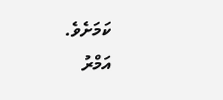ކަމަށެވެ.
އަމްރު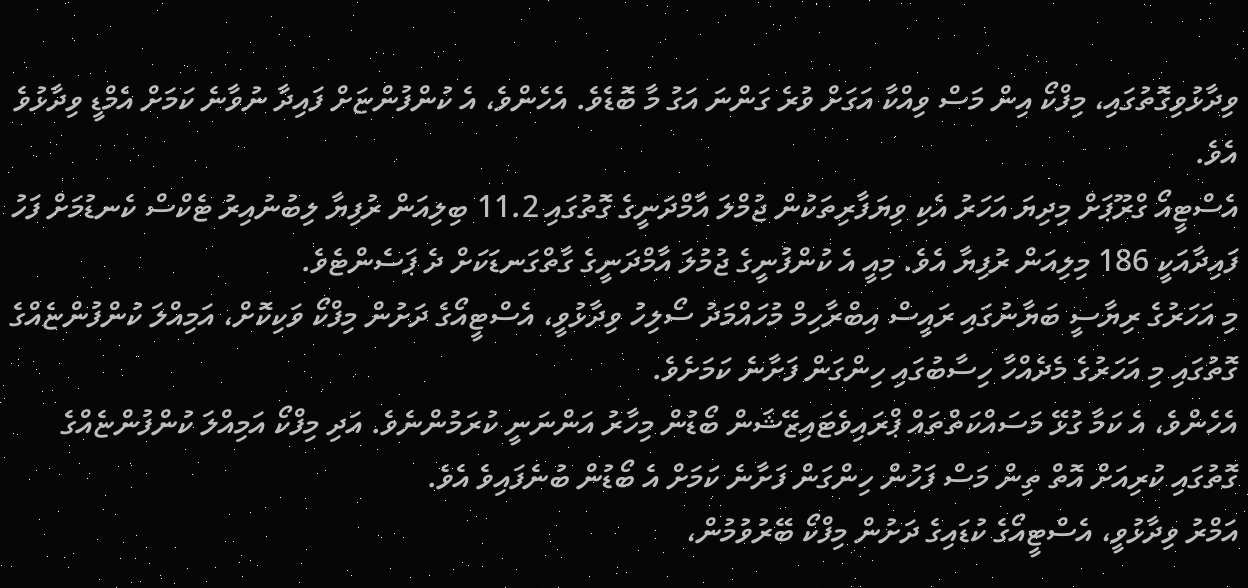ވިދާޅުވިގޮތުގައި، މިފްކޯ އިން މަސް ވިއްކާ އަގަށް ވުރެ ގަންނަ އަގު މާ ބޮޑެވެ. އެހެންވެ، އެ ކުންފުންޏަށް ފައިދާ ނުވާނެ ކަމަށް އެމްޑީ ވިދާޅުވެ އެވެ.
އެސްޓީއޯ ގްރޫޕަށް މިދިޔަ އަހަރު އެކި ވިޔަފާރިތަކުން ޖުމްލަ އާމްދަނީގެ ގޮތުގައި 11.2 ބިލިއަން ރުފިޔާ ލިބުނުއިރު ޓެކްސް ކެނޑުމަށް ފަހު ފައިދާއަކީ 186 މިލިއަން ރުފިޔާ އެވެ. މިއީ އެ ކުންފުނީގެ ޖުމުލަ އާމްދަނީގެ ގާތްގަނޑަކަށް ދެ ޕަސެންޓެވެ.
މި އަހަރުގެ ރިޔާސީ ބަޔާނުގައި ރައީސް އިބްރާހިމް މުހައްމަދު ސޯލިހު ވިދާޅުވީ، އެސްޓީއޯގެ ދަށުން މިފްކޯ ވަކިކޮށް، އަމިއްލަ ކުންފުންޏެއްގެ ގޮތުގައި މި އަހަރުގެ މެދެއްހާ ހިސާބުގައި ހިންގަން ފަށާނެ ކަމަށެވެ.
އެހެންވެ، އެ ކަމާ ގުޅޭ މަސައްކަތްތައް ޕްރައިވެޓައިޒޭޝަން ބޯޑުން މިހާރު އަންނަނީ ކުރަމުންނެވެ. އަދި މިފްކޯ އަމިއްލަ ކުންފުންޏެއްގެ ގޮތުގައި ކުރިއަށް އޮތް ތިން މަސް ފަހުން ހިންގަން ފަށާނެ ކަމަށް އެ ބޯޑުން ބުނެފައިވެ އެވެ.
އަމްރު ވިދާޅުވީ، އެސްޓީއޯގެ ކުޑައިގެ ދަށުން މިފްކޯ ބޭރުވުމުން،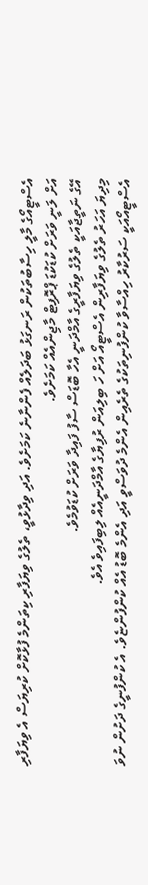އެސްޓީއޯގެ މާލީ ހިސާބުތަކުން ރަނގަޅު ބަދަލެއް ފެންނާނެ ކަމަށެވެ. އަދި ވިދާޅުވީ، ތެލުގެ ވިޔަފާރި ކިތަންމެ ފުޅާކޮށް ކުރިޔަސް އެ ވިޔަފާރި އަށް ލަނީ ވަރަށް ކުޑަކުޑަ ޕްރޮފިޓް މާޖިންއެއް ކަމަށެވެ.
އޭގެ ނަތީޖާއަކީ ތެލުގެ ވިޔަފާރީގެ އާމްދަނީ އެހާ ބޮޑަސް ސާފު ފައިދާ ވަރަށް ކުޑަވުމެވެ.
މިދިޔަ އަހަރު ތެލުގެ ވިޔަފާރިން އެސްޓީއޯ އަށް ހަ ބިލިއަން ރުފިޔާގެ އާމްދަނީއެއް ލިބިފައިވެ އެވެ.
އެސްޓީއޯއަކީ ސަރުކާރު ހިއްސާވާ ކުންފުނިތަކުގެ ތެރެއިން އެންމެ ދުވަސްވީ އަދި އެންމެ ބޮޑު އެއް ކުންފުންޏެވެ. އެ ކުންފުނީގެ ދަށުން ނުވަ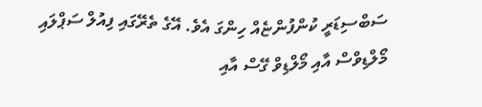ސަބްސިޑަރީ ކުންފުންޏެއް ހިންގަ އެވެ. އޭގެ ތެރޭގައި ފިއުލް ސަޕްލައި މޯލްޑިވްސް އާއި މޯލްޑިވް ގޭސް އާއި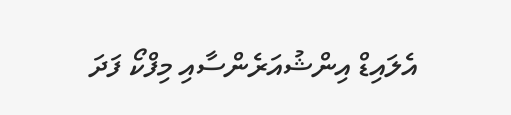އެލައިޑް އިންޝުއަރެންސާއި މިފްކޯ ފަދަ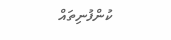ކުންފުނިތައް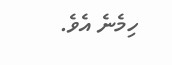ހިމެނެ އެވެ.